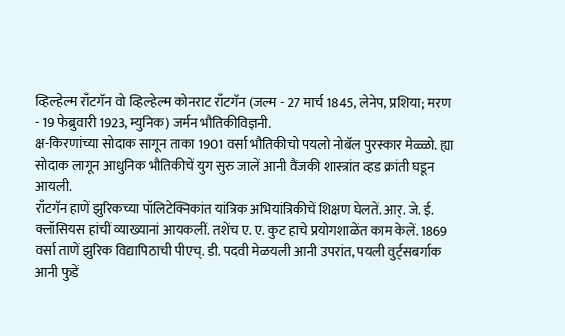व्हिल्हेल्म राँटगॅन वो व्हिल्हेल्म कोनराट राँटगॅन (जल्म - 27 मार्च 1845, लेनेप, प्रशिया; मरण - 19 फेब्रुवारी 1923, म्युनिक) जर्मन भौतिकीविज्ञनी.
क्ष-किरणांच्या सोदाक सागून ताका 1901 वर्सा भौतिकीचो पयलो नोबॅल पुरस्कार मेळ्ळो. ह्या सोदाक लागून आधुनिक भौतिकीचें युग सुरु जालें आनी वैंजकी शास्त्रांत व्हड क्रांती घडून आयली.
राँटगॅन हाणें झुरिकच्या पॉलिटेक्निकांत यांत्रिक अभियांत्रिकीचें शिक्षण घेलतें. आर्. जे. ई. क्लॉसियस हांचीं व्याख्यानां आयकलीं. तशेंच ए. ए. कुट हाचे प्रयोगशाळेंत काम केलें. 1869 वर्सा ताणें झुरिक विद्यापिठाची पीएच्. डी. पदवी मेळयली आनी उपरांत, पयली वुर्ट्सबर्गाक आनी फुडें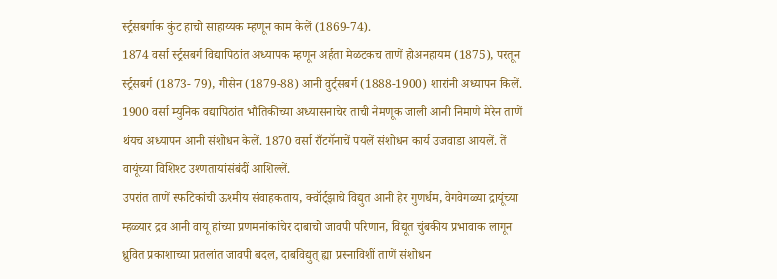र्स्ट्रसबर्गाक कुंट हाचो साहाय्यक म्हणून काम केलें (1869-74).
1874 वर्सा र्स्ट्रसबर्ग विद्यापिठांत अध्यापक म्हणून अर्हता मेळटकच ताणें होअनहायम (1875), परतून र्स्ट्रसबर्ग (1873- 79), गीसेन (1879-88) आनी वुर्ट्सबर्ग (1888-1900) शारांनी अध्यापन किलें. 1900 वर्सा म्युनिक वद्यापिठांत भौतिकीच्या अध्यासनाचेर ताची नेमणूक जाली आनी निमाणे मेरेन ताणें थंयच अध्यापन आनी संशोधन केलें. 1870 वर्सा राँटगॅनाचें पयलें संशोधन कार्य उजवाडा आयलें. तें वायूंच्या विशिश्ट उश्णतायांसंबंदीं आशिल्लें.
उपरांत ताणें स्फटिकांची ऊश्मीय संवाहकताय, क्वॉर्ट्झाचे विद्युत आनी हेर गुणर्धम, वेगवेगळ्या द्रायूंच्या म्हळ्यार द्रव आनी वायू हांच्या प्रणमनांकांचेर दाबाचो जावपी परिणान, विद्यूत चुंबकीय प्रभावाक लागून ध्रुवित प्रकाशाच्या प्रतलांत जावपी बदल, दाबविद्युत् ह्या प्रस्नाविशीं ताणें संशोधन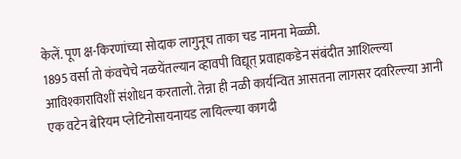केलें. पूण क्ष-किरणांच्या सोदाक लागुनूच ताका चड नामना मेळ्ळी.
1895 वर्सा तो कंवचेचे नळयेंतल्यान व्हावपी विद्यूत् प्रवाहाकडेन संबंदीत आशिल्ल्या आविश्काराविशीं संशोधन करतालो. तेन्ना ही नळी कार्यन्वित आसतना लागसर दवरिल्ल्या आनी एक वटेन बेरियम प्लेटिनोसायनायड लायिल्ल्या कागदी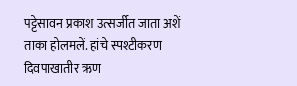पट्टेसावन प्रकाश उत्सर्जीत जाता अशें ताका होलमलें. हांचे स्पश्टीकरण दिवपाखातीर ऋण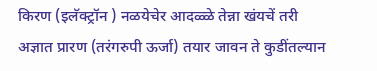किरण (इलॅक्ट्रॉन ) नळयेचेर आदळ्ळे तेन्ना खंयचें तरी अज्ञात प्रारण (तरंगरुपी ऊर्जा) तयार जावन ते कुडींतल्यान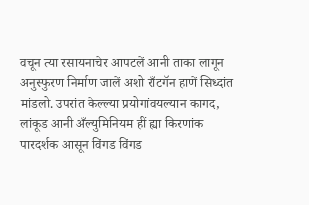वचून त्या रसायनाचेर आपटलें आनी ताका लागून अनुस्फुरण निर्माण जालें अशो राँटगॅन हाणें सिध्दांत मांडलो. उपरांत केल्ल्या प्रयोगांवयल्यान कागद, लांकूड आनी अँल्युमिनियम हीं ह्या किरणांक पारदर्शक आसून विंगड विंगड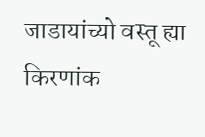जाडायांच्यो वस्तू ह्या किरणांक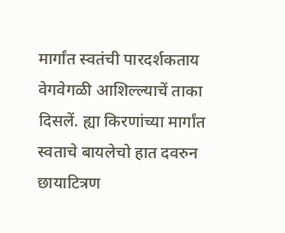मार्गांत स्वतंची पारदर्शकताय वेगवेगळी आशिल्ल्याचें ताका दिसलें. ह्या किरणांच्या मार्गांत स्वताचे बायलेचो हात दवरुन छायाटित्रण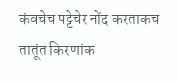कंवचेच पट्टेचेर नोंद करताकच तातूंत किरणांक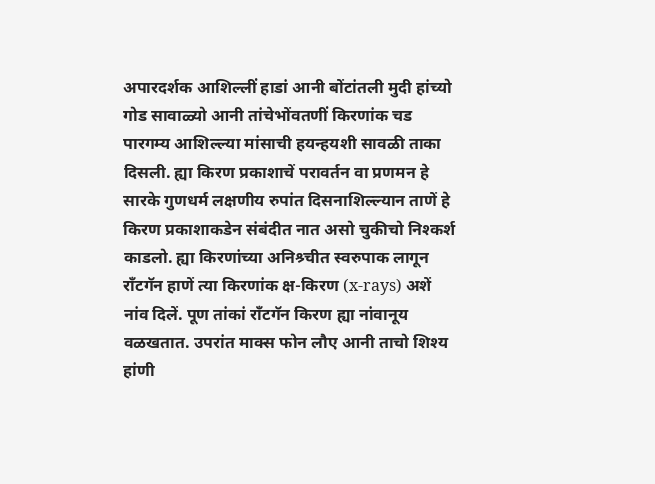अपारदर्शक आशिल्लीं हाडां आनी बोंटांतली मुदी हांच्यो गोड सावाळ्यो आनी तांचेभोंवतणीं किरणांक चड पारगम्य आशिल्ल्या मांसाची हयन्हयशी सावळी ताका दिसली. ह्या किरण प्रकाशाचें परावर्तन वा प्रणमन हे सारके गुणधर्म लक्षणीय रुपांत दिसनाशिल्ल्यान ताणें हे किरण प्रकाशाकडेन संबंदीत नात असो चुकीचो निश्कर्श काडलो. ह्या किरणांच्या अनिश्र्चीत स्वरुपाक लागून राँटगॅन हाणें त्या किरणांक क्ष-किरण (x-rays) अशें नांव दिलें. पूण तांकां राँटगॅन किरण ह्या नांवानूय वळखतात. उपरांत माक्स फोन लौए आनी ताचो शिश्य हांणी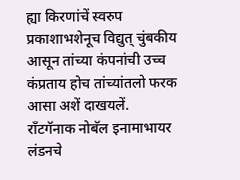ह्या किरणांचें स्वरुप प्रकाशाभशेनूच विद्युत् चुंबकीय आसून तांच्या कंपनांची उच्च कंप्रताय होच तांच्यांतलो फरक आसा अशें दाखयलें.
राँटगॅनाक नोबॅल इनामाभायर लंडनचे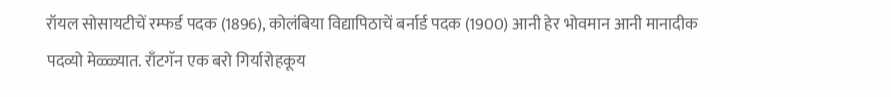रॉयल सोसायटीचें रम्फर्ड पदक (1896), कोलंबिया विद्यापिठाचें बर्नार्ड पदक (1900) आनी हेर भोवमान आनी मानादीक पदव्यो मेळ्ळ्यात. राँटगॅन एक बरो गिर्यारोहकूय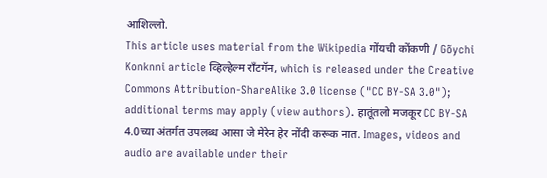आशिल्लो.
This article uses material from the Wikipedia गोंयची कोंकणी / Gõychi Konknni article व्हिल्हेल्म राँटगॅन, which is released under the Creative Commons Attribution-ShareAlike 3.0 license ("CC BY-SA 3.0"); additional terms may apply (view authors). हातूंतलो मजकूर CC BY-SA 4.0च्या अंतर्गत उपलब्ध आसा जे मेरेन हेर नोंदी करूक नात. Images, videos and audio are available under their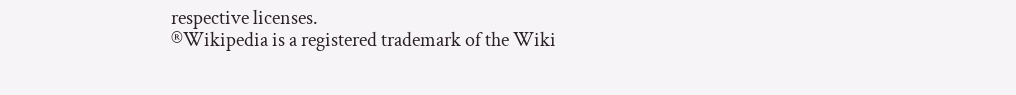respective licenses.
®Wikipedia is a registered trademark of the Wiki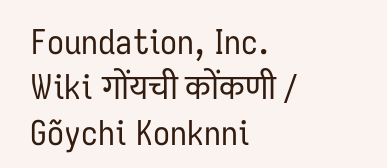Foundation, Inc. Wiki गोंयची कोंकणी / Gõychi Konknni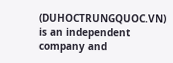(DUHOCTRUNGQUOC.VN) is an independent company and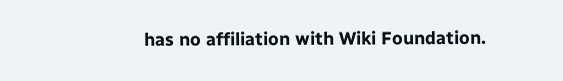has no affiliation with Wiki Foundation.